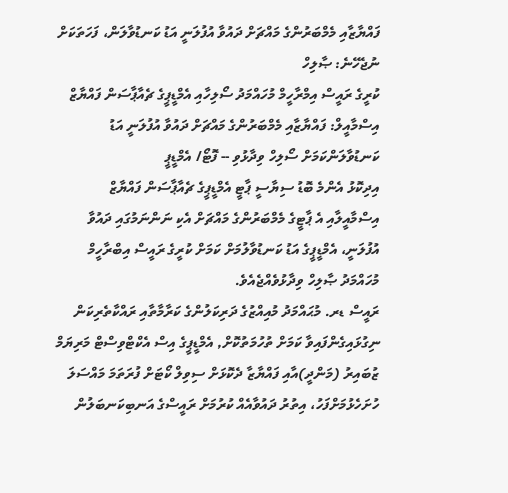ފައްޔާޒާއި މެމްބަރުންގެ މައްޗަށް ދައުވާ އުފުލަނީ އަޑު ކަނޑުވާލަން، ފަހަތަކަށް ނުޖެހޭނެ: ޞާލިހް
ކުރީގެ ރައީސް އިމްރާހީމް މުހައްމަދު ސޯލިހާއި އެމްޑީޕީގެ ޗެއާޕާސަން ފައްޔާޒް އިސްމާއީލް: ފައްޔާޒާއި މެމްބަރުންގެ މައްޗަށް ދައުވާ އުފުލަނީ އަޑު ކަނޑުވާލަންކަމަށް ސޯލިހް ވިދާޅުވި -- ފޮޓޯ/ އެމްޑީޕީ
އިދިކޮޅު އެންމެ ބޮޑު ސިޔާސީ ޕާޓީ އެމްޑީޕީގެ ޗެއާޕާސަން ފައްޔާޒް އިސްމާއީލާއި އެ ޕާޓީގެ މެމްބަރުންގެ މައްޗަށް އެކި ނަންނަމުގައި ދައުވާ އުފުލަނީ، އެމްޑީޕީގެ އަޑު ކަނޑުވާލުމަށް ކަމަށް ކުރީގެ ރައީސް އިބްރާހީމް މުހައްމަދު ޞާލިހް ވިދާޅުވެއްޖެއެވެ.
ރައީސް ޑރ. މުޙައްމަދު މުއިއްޒުގެ ދަރިކަލުންގެ ކަރާމާތާއި ރައްކާތެރިކަން ނިގުޅައިގެންފައިވާ ކަމަށް ތުހުމަތުކޮށް, އެމްޑީޕީގެ އިސް އެކްޓްވިސްޓް މަރިޔަމް ޒުބައިރު (މަންދީ)އާއި ފައްޔާޒާ ދެކޮޅަށް ސިވިލް ކޯޓަށް ފުރަތަމަ މައްސަލަ ހުށަހެޅުމަށްފަހު، އިތުރު ދައުވާއެއް ކުރުމަށް ރައީސްގެ އަނބިކަނބަލުން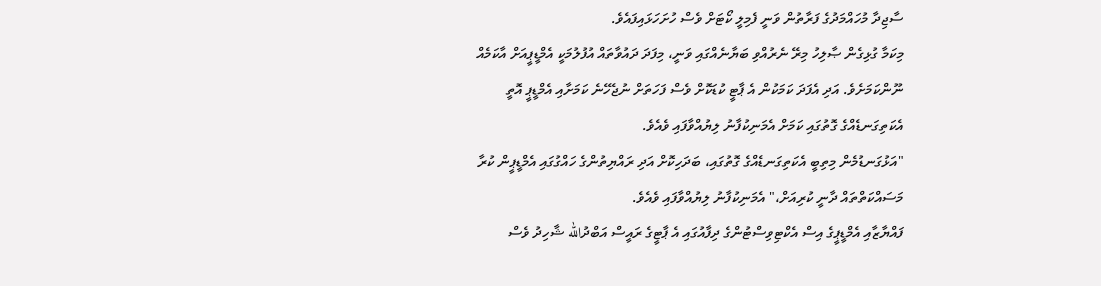ސާޖިދާ މުހައްމަދުގެ ފަރާތުން ވަނީ ފެމިލީ ކޯޓަށް ވެސް ހުށަހަޅައިފައެވެ.
މިކަމާ ގުޅިގެން ޞާލިހު މިރޭ ނެރުއްވި ބަޔާނެއްގައި ވަނީ، މިފަދަ ދައުވާތައް އުފުލުމަކީ އެމްޑީޕީއަށް އާކަމެއް ނޫންކަމަށެވެ. އަދި އެފަދަ ކަމަކުން އެ ޕާޓީ ކުޑަކޮށް ވެސް ފަހަތަށް ނުޖެހޭނެ ކަމަށާއި އެމްޑީޕީ އޮތީ އެކަތިގަނޑެއްގެ ގޮތުގައި ކަމަށް އެމަނިކުފާނު ލިޔުއްވާފައި ވެއެވެ.
"އަޅުގަނޑުމެން މިތިބީ އެކަތިގަނޑެއްގެ ގޮތުގައި، ބަދަހިކޮށް އަދި ރައްޔިތުންގެ ހައްގުގައި އެމްޑީޕީން ކުރާ މަސައްކަތްތައް ދާނީ ކުރިއަށް،" އެމަނިކުފާނު ލިޔުއްވާފައި ވެއެވެ.
ފައްޔާޒާއި އެމްޑީޕީގެ އިސް އެކްޓިވިސްޓުންގެ ދިފާއުގައި އެ ޕާޓީގެ ރައީސް އަބްދުالله ޝާހިދު ވެސް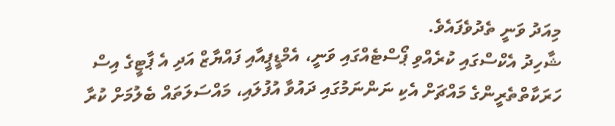މިއަދު ވަނީ ތެދުވެފައެވެ.
ޝާހިދު އެކްސްގައި ކުރެއްވި ޕޯސްޓެއްގައި ވަނީ، އެމްޑީޕީއާއި ފައްޔާޒް އަދި އެ ޕާޓީގެ އިސް ހަރަކާތްތެރީންގެ މައްޗަށް އެކި ނަންނަމުގައި ދައުވާ އުފުލައި، މައްސަލަތައް ބެލުމަށް ކުރާ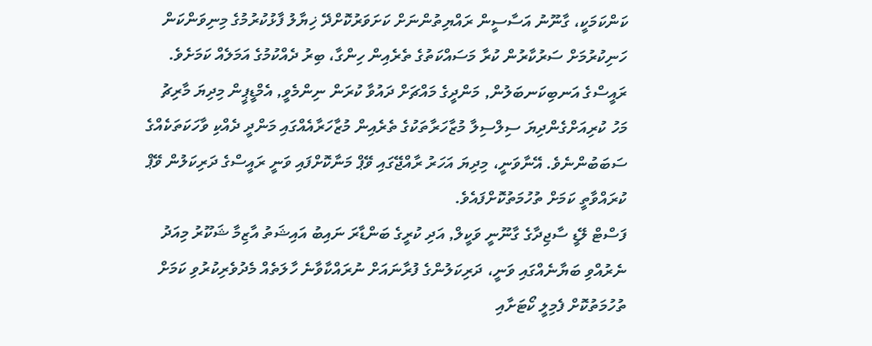ކަންކަމަކީ، ގާނޫނު އަސާސީން ރައްޔިތުންނަށް ކަށަވަރުކޮށްދޭ ޚިޔާލު ފާޅުކުރުމުގެ މިނިވަންކަން ހަނިކުރުމަށް ސަރުކާރުން ކުރާ މަސައްކަތުގެ ތެރެއިން ހިންގާ، ބިރު ދެއްކުމުގެ އަމަލެއް ކަމަށެވެ.
ރައީސްގެ އަނބިކަނބަލުން, މަންދީގެ މައްޗަށް ދައުވާ ކުރަން ނިންމެވީ, އެމްޑީޕީން މިދިޔަ މާރިޗު މަހު ކުރިއަށްގެންދިޔަ ސިލްސިލާ މުޒާހަރާތަކުގެ ތެރެއިން މުޒާހަރާއެއްގައި މަންދީ ދެއްކި ވާހަކަތަކެއްގެ ސަބަބުންނެވެ. އޭނާވަނީ، މިދިޔަ އަހަރު ރާއްޖޭގައި ވޭޕް މަނާކޮށްފައި ވަނީ ރައީސްގެ ދަރިކަލުން ވޭޕް ކުރައްވާތީ ކަމަށް ތުހުމަތުކޮށްފައެވެ.
ފަސްޓް ލޭޑީ ސާޖިދާގެ ގާނޫނީ ވަކީލް, އަދި ކުރީގެ ބަންޑާރަ ނައިބު އައިޝަތު އާޒިމާ ޝަކޫރު މިއަދު ނެރުއްވި ބަޔާނެއްގައި ވަނީ، ދަރިކަލުންގެ ފުރާނައަށް ނުރައްކާވާނެ ހާލަތެއް މެދުވެރިކުރުވި ކަމަށް ތުހުމަތުކޮށް ފެމިލީ ކޯޓަށާއި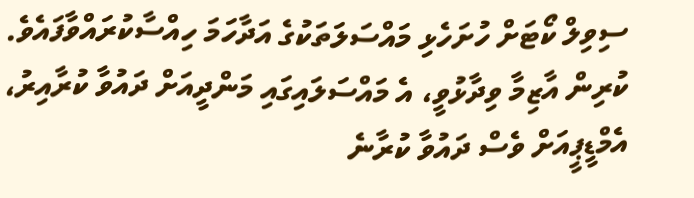ސިވިލް ކޯޓަށް ހުށަހެޅި މައްސަލަތަކުގެ އަދާހަމަ ހިއްސާކުރައްވާފައެވެ.
ކުރިން އާޒިމާ ވިދާޅުވީ، އެ މައްސަލައިގައި މަންދީއަށް ދައުވާ ކުރާއިރު، އެމްޑީޕީއަށް ވެސް ދައުވާ ކުރާނެ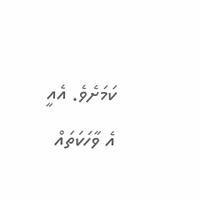ކަމަށެވެ. އެއީ އެ ވާހަކަތައް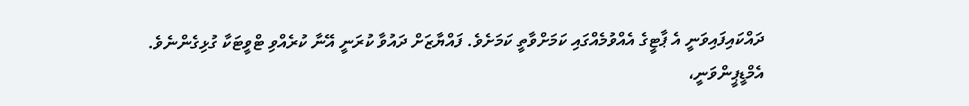ދައްކައިފައިވަނީ އެ ޕާޓީގެ އެއްވުމެއްގައި ކަމަށްވާތީ ކަމަށެވެ. ފައްޔާޒަށް ދައުވާ ކުރަނީ އޭނާ ކުރެއްވި ޓްވީޓަކާ ގުޅިގެންނެވެ.
އެމްޑީޕީންވަނީ،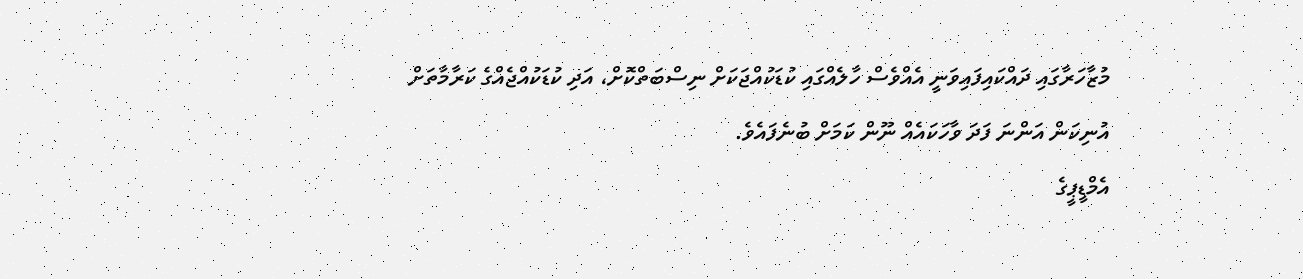މުޒާހަރާގައި ދައްކައިފައިވަނީ އެއްވެސް ހާލެއްގައި ކުޑަކުއްޖަކަށް ނިސްބަތްކޮށް، އަދި ކުޑަކުއްޖެއްގެ ކަރާމާތަށް އުނިކަން އަންނަ ފަދަ ވާހަކައެއް ނޫން ކަމަށް ބުނެފައެވެ.
އެމްޑީޕީގެ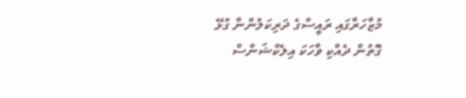މުޒާހަރާގައި ރައީސްގެ ދަރިކަލުންނާ ގުޅޭ ގޮތުން ދެއްކި ވާހަކަ އިލެކްޝަންސް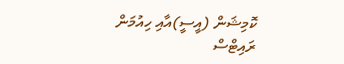ކޮމިޝަން (އީސީ)އާއި ހިއުމަން ރައިޓްސް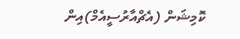ކޮމިޝަން (އެޗްއާރުސީއެމް)އިން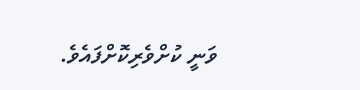ވަނީ ކުށްވެރިކޮށްފައެވެ.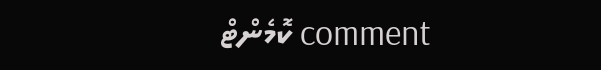comment ކޮމެންޓް